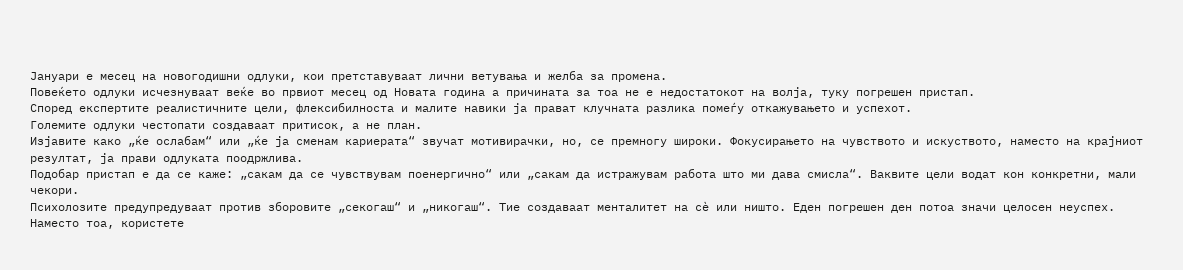Јануари е месец на новогодишни одлуки, кои претставуваат лични ветувања и желба за промена.
Повеќето одлуки исчезнуваат веќе во првиот месец од Новата година а причината за тоа не е недостатокот на волја, туку погрешен пристап.
Според експертите реалистичните цели, флексибилноста и малите навики ја прават клучната разлика помеѓу откажувањето и успехот.
Големите одлуки честопати создаваат притисок, а не план.
Изјавите како „ќе ослабам“ или „ќе ја сменам кариерата“ звучат мотивирачки, но, се премногу широки. Фокусирањето на чувството и искуството, наместо на крајниот резултат, ја прави одлуката поодржлива.
Подобар пристап е да се каже: „сакам да се чувствувам поенергично“ или „сакам да истражувам работа што ми дава смисла“. Ваквите цели водат кон конкретни, мали чекори.
Психолозите предупредуваат против зборовите „секогаш“ и „никогаш“. Тие создаваат менталитет на сè или ништо. Еден погрешен ден потоа значи целосен неуспех.
Наместо тоа, користете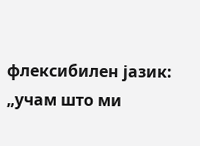флексибилен јазик: „учам што ми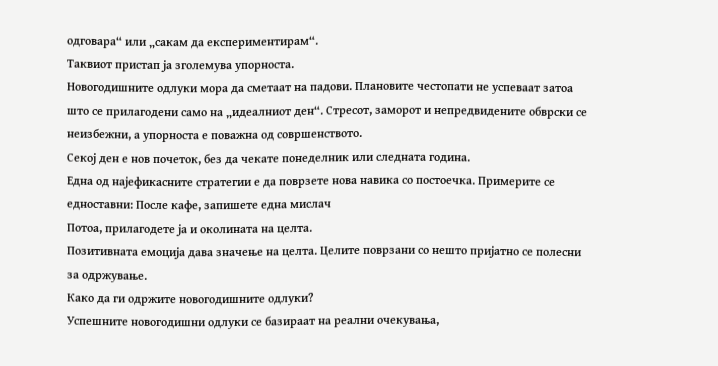одговара“ или „сакам да експериментирам“.
Таквиот пристап ја зголемува упорноста.
Новогодишните одлуки мора да сметаат на падови. Плановите честопати не успеваат затоа што се прилагодени само на „идеалниот ден“. Стресот, заморот и непредвидените обврски се неизбежни, а упорноста е поважна од совршенството.
Секој ден е нов почеток, без да чекате понеделник или следната година.
Една од најефикасните стратегии е да поврзете нова навика со постоечка. Примерите се едноставни: После кафе, запишете една мислач
Потоа, прилагодете ја и околината на целта.
Позитивната емоција дава значење на целта. Целите поврзани со нешто пријатно се полесни за одржување.
Како да ги одржите новогодишните одлуки?
Успешните новогодишни одлуки се базираат на реални очекувања,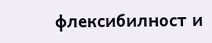флексибилност и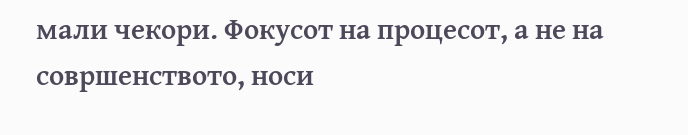мали чекори. Фокусот на процесот, а не на совршенството, носи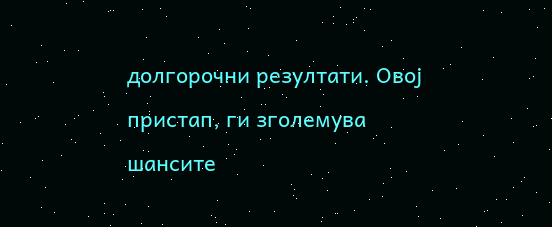долгорочни резултати. Овој пристап, ги зголемува шансите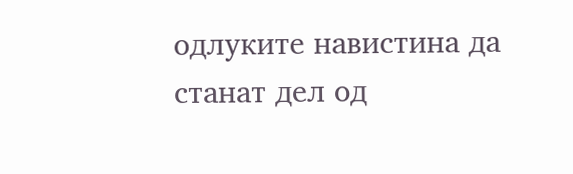одлуките навистина да станат дел од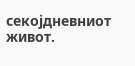секојдневниот живот.